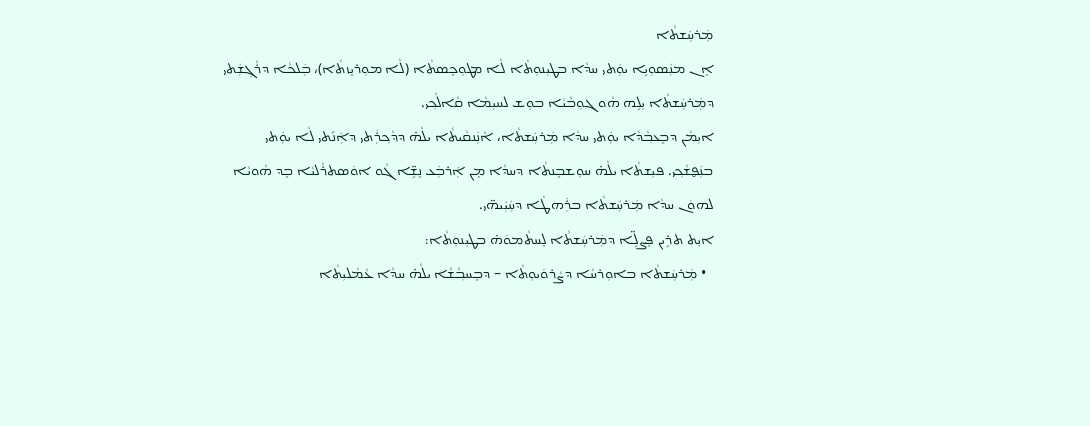ܡܲܪܚܲܫܬܵܐ
ܐܸܢ ܡܢܲܣܘܼܝܹܐ ܝܘܲܬܝ ܚܕܵܐ ܒܛܝܼܢܘܼܬܵܐ ܠܵܐ ܡܛܘܼܟܸܣܬܵܐ (ܠܵܐ ܡܘܼܪܝܸܙܬܵܐ)، ܒܲܠܟܵܐ ܕܪܵܓ݂ܫܲܬܝ ܕܡܲܪܚܲܫܬܵܐ ܝܼܠܹܗ ܗܵܘ ܓܘܼܒܵܝܵܐ ܒܘܼܫ ܠܚܝܼܡܵܐ ܩܵܐܠܵܟ݂ܝ.
ܐܝܼܡܵܢ ܕܒܸܥܒ݂ܵܕܵܐ ܝܘܲܬܝ ܚܕܵܐ ܡܲܪܚܲܫܬܵܐ، ܐܵܢܲܢܩܵܝܬܵܐ ܝܠܵܗ̇ ܕܕܵܟ݂ܪܲܬܝ ܕܐܲܢ݇ܬܝ ܠܵܐ ܝܘܲܬܝ ܒܢܲܦ̮ܫܵܟ݂ܝ. ܦܝܼܫܬܵܐ ܝܠܵܗ̇ ܚܘܼܫܒܸܢܬܵܐ ܕܚܕܵܐ ܡܸܢ ܐܲܪܒܲܥ ܢܸܫܹ̈ܐ ܓܵܘ ܐܘܿܣܬܪܵܠܝܵܐ ܒܸܕ ܗܵܘܝܵܐ ܠܗܘܿܢ ܚܕܵܐ ܡܲܪܚܲܫܬܵܐ ܒܪܲܗܛܵܐ ܕܚܲܝܲܝܗ̈ܝ.
ܐܝܼܬ ܬܪܹܝܢ ܦܸܨܠܹ̈ܐ ܕܡܲܪܚܲܫܬܵܐ ܠܸܚܬܵܡܘܿܗ̇ ܒܛܝܼܢܘܼܬܵܐ:
  • ܡܲܪܚܲܫܬܵܐ ܒܐܘܼܪܚܵܐ ܕܨܵܪܘܿܝܘܼܬܵܐ – ܕܒܸܚܒ݂ܵܫܵܐ ܝܠܵܗ̇ ܚܕܵܐ ܥܵܡܵܠܝܼܬܵܐ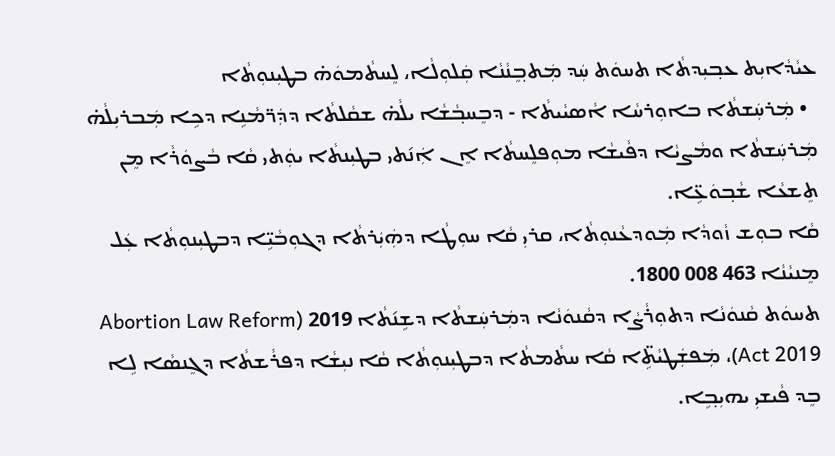ܥܝܵܕܵܐܝܼܬ ܥܒ݂ܝܼܕܬܵܐ ܬܚܘܿܬ ܚܲܕ ܡܲܬܒ݂ܸܢܵܢܵܐ ܩܲܠܘܼܠܵܐ، ܠܸܚܬܵܡܘܿܗ̇ ܒܛܝܼܢܘܼܬܵܐ
  • ܡܲܪܚܲܫܬܵܐ ܒܐܘܼܪܚܵܐ ܐܵܣܝܵܝܬܵܐ - ܕܒܸܚܒ݂ܵܫܵܐ ܝܠܵܗ̇ ܫܩܵܠܬܵܐ ܕܕܲܪ̈ܡܵܢܹܐ ܕܟܹܐ ܡܲܒܪܝܼܠܵܗ̇ ܡܲܪܚܲܫܬܵܐ ܘܡܵܨܝܵܐ ܕܦܵܝܫܵܐ ܡܘܼܦܠܸܚܬܵܐ ܐܸܢ ܐܲܢ݇ܬܝ ܒܛܝܼܢܬܵܐ ܝܘܲܬܝ ܩܵܐ ܒܵܨܘܿܪܵܐ ܡܸܢ ܬܸܫܥܵܐ ܫܵܒ݂ܘܿܥܹ̈ܐ.
ܩܵܐ ܒܘܼܫ ܙܵܘܕܵܐ ܡܲܘܕܥܵܢܘܼܬܵܐ، ܩܪܝܼ ܩܵܐ ܚܘܼܛܵܐ ܕܗܲܝܲܪܬܵܐ ܕܓܘܼܒܵܝܹ̈ܐ ܕܒܛܝܼܢܘܼܬܵܐ ܥܲܠ ܡܸܢܝܵܢܵܐ 463 008 1800.
ܬܚܘܿܬ ܩܵܢܘܿܢܵܐ ܕܬܘܼܪܵܨܵܐ ܕܩܵܢܘܿܢܵܐ ܕܡܲܪܚܲܫܬܵܐ ܕܫܹܢ݇ܬܵܐ 2019 (Abortion Law Reform Act 2019)، ܡܲܦܫܲܛܝܵܬܹ̈ܐ ܩܵܐ ܚܬܵܡܬܵܐ ܕܒܛܝܼܢܘܼܬܵܐ ܩܵܐ ܢܝܼܫܵܐ ܕܦܪܵܫܬܵܐ ܕܓܸܢܣܵܐ ܠܹܐ ܒܸܕ ܦܵܝܫܝܼ ܝܗܝܼܒ݂ܹܐ.